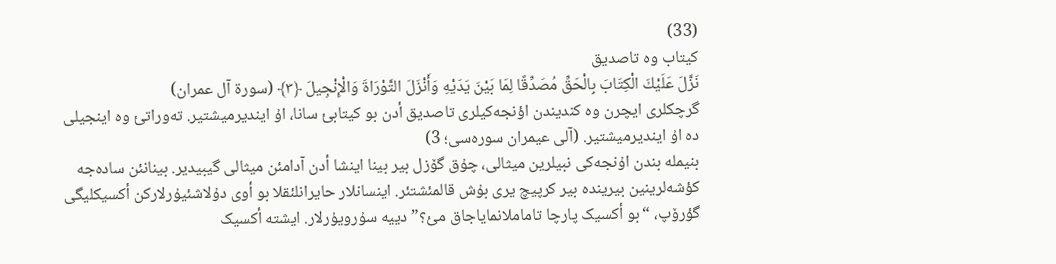(33)
کیتاب وە تاصدیق
نَزَّلَ عَلَيْكَ الْكِتَابَ بِالْحَقِّ مُصَدِّقًا لِمَا بَيْنَ يَدَيْهِ وَأَنْزَلَ التَّوْرَاةَ وَالْإِنْجِيلَ ﴿۳﴾ (سورة آل عمران)
گرچکلری ایچرن وە کندیندن اؤنجەکیلری تاصدیق أدن بو کیتابئ سانا، اۇ ایندیرمیشتیر. تەوراتئ وە اینجیلی دە اۇ ایندیرمیشتیر. (آلی عیمران سورەسی؛ 3)
بنیملە بندن اۇنجەکی نبیلرین میثالی، چۇق گۆزل بیر بینا اینشا أدن آدامئن میثالی گیبیدیر. بینانئن سادەجە کؤشەلرینین بیریندە بیر کرپیچ یری بۇش قالمئشتئر. اینسانلار حایرانلئقلا بو أوی دۇلاشئیۇرلارکن أکسیکلیگی گؤرۆپ، “بو أکسیک پارچا تاماملانمایاجاق مئ؟” دییە سۇرویۇرلار. ایشتە أکسیک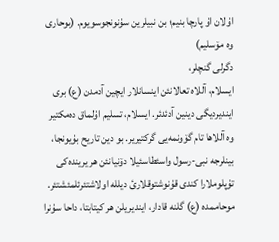اۇلان اۇ پارچا بنیم؛ بن نبیلرین سۇنونجوسویوم. (بوحاری وە مۆسلیم)
دگرلی گنچلر،
ایسلام، آللاە تعالانئن اینسانلار ایچین آدمدن (ع) بری ایندیردیگی دینین آدئدئر. ایسلام، تسلیم اۇلماق دەمکتیر وە آللاها تام گۆونمەیی گرکتیریر. بو دین تاریح بۇیونجا، بینلرجە نبی-رسول واسئطاسئیلا دۆنیانئن هر یریندەکی تۇپلوملارا کندی قۇنوشتوقلارئ دیللە اولاشتئرئلمئشتئر. موحاممدە (ع) گلنە قادار، ایندیریلن هر کیتابتا، داحا سۇنرا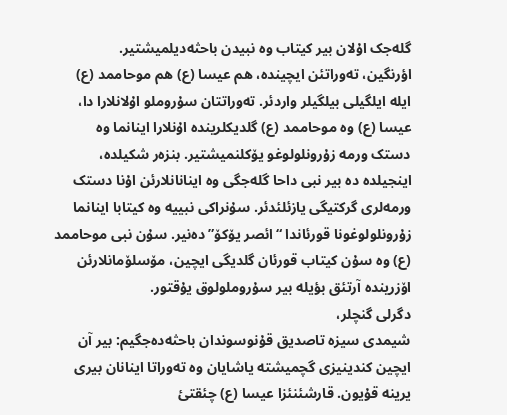گلەجک اۇلان بیر کیتاب وە نبیدن باحثەدیلمیشتیر.
اؤرنگین، تەوراتئن ایچیندە، هم عیسا (ع) هم موحاممد (ع) ایلە ایلگیلی بیلگیلر واردئر. تەوراتتان سۇروملو اۇلانلارا دا، عیسا (ع) وە موحاممد (ع) گلدیکلریندە اۇنلارا اینانما وە دستک ورمە زۇرونلولوغو یۆکلنمیشتیر. بنزەر شکیلدە، اینجیلدە دە بیر نبی داحا گلەجگی وە اینانانلارئن اۇنا دستک ورمەلری گرکتیگی یازئلئدئر. سۇنراکی نبییە وە کیتابا اینانما زۇرونلولوغونا قورئاندا “ائصر یۆکۆ” دەنیر. سۇن نبی موحاممد (ع) وە سۇن کیتاب قورئان گلدیگی ایچین، مۆسلۆمانلارئن اۆزریندە آرتئق بؤیلە بیر سۇروملولوق یۇقتور.
دگرلی گنچلر،
شیمدی سیزە تاصدیق قۇنوسوندان باحثەدەجگیم: بیر آن ایچین کندینیزی گچمیشتە یاشایان وە تەوراتا اینانان بیری یرینە قۇیون. قارشئنئزا عیسا (ع) چئقتئ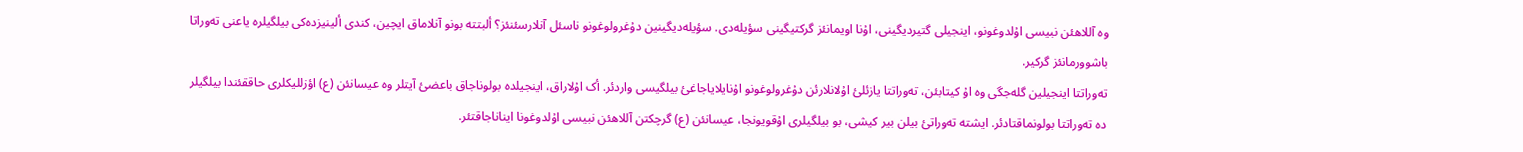وە آللاهئن نبیسی اۇلدوغونو، اینجیلی گتیردیگینی، اۇنا اویمانئز گرکتیگینی سؤیلەدی. سؤیلەدیگینین دۇغرولوغونو ناسئل آنلارسئنئز؟ ألبتتە بونو آنلاماق ایچین، کندی ألینیزدەکی بیلگیلرە یاعنی تەوراتا باشوورمانئز گرکیر.
تەوراتتا اینجیلین گلەجگی وە اۇ کیتابئن، تەوراتتا یازئلئ اۇلانلارئن دۇغرولوغونو اۇنایلایاجاغئ بیلگیسی واردئر. أک اۇلاراق، اینجیلدە بولوناجاق باعضئ آیتلر وە عیسانئن (ع) اؤزللیکلری حاققئندا بیلگیلر دە تەوراتتا بولونماقتادئر. ایشتە تەوراتئ بیلن بیر کیشی، بو بیلگیلری اۇقویونجا، عیسانئن (ع) گرچکتن آللاهئن نبیسی اۇلدوغونا ایناناجاقتئر.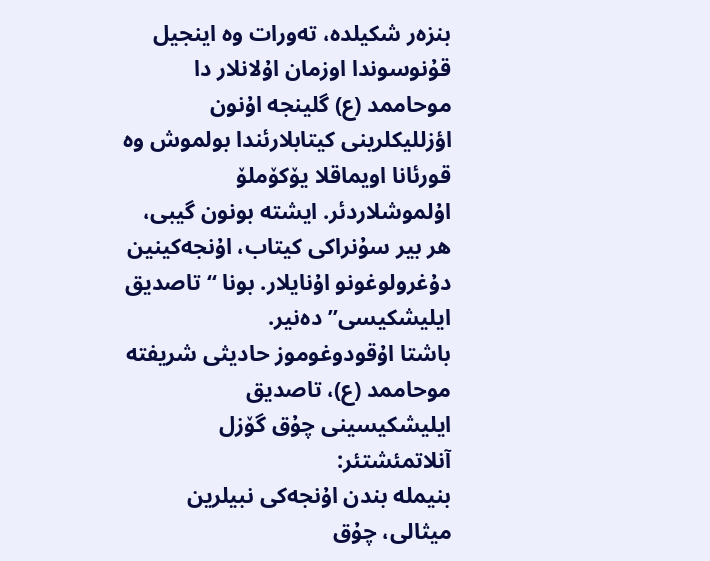بنزەر شکیلدە، تەورات وە اینجیل قۇنوسوندا اوزمان اۇلانلار دا موحاممد (ع) گلینجە اۇنون اؤزللیکلرینی کیتابلارئندا بولموش وە قورئانا اویماقلا یۆکۆملۆ اۇلموشلاردئر. ایشتە بونون گیبی، هر بیر سۇنراکی کیتاب، اۇنجەکینین دۇغرولوغونو اۇنایلار. بونا “تاصدیق ایلیشکیسی” دەنیر.
باشتا اۇقودوغوموز حادیثی شریفتە موحاممد (ع)، تاصدیق ایلیشکیسینی چۇق گۆزل آنلاتمئشتئر:
بنیملە بندن اۇنجەکی نبیلرین میثالی، چۇق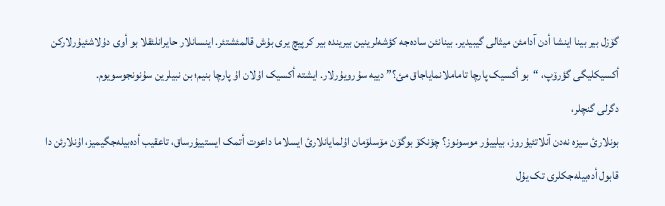گۆزل بیر بینا اینشا أدن آدامئن میثالی گیبیدیر. بینانئن سادەجە کؤشەلرینین بیریندە بیر کرپیچ یری بۇش قالمئشتئر. اینسانلار حایرانلئقلا بو أوی دۇلاشئیۇرلارکن أکسیکلیگی گؤرۆپ، “بو أکسیک پارچا تاماملانمایاجاق مئ؟” دییە سۇرویۇرلار. ایشتە أکسیک اۇلان اۇ پارچا بنیم؛ بن نبیلرین سۇنونجوسویوم.
دگرلی گنچلر،
بونلارئ سیزە نەدن آنلاتئیۇروز، بیلییۇر موسونوز؟ چۆنکۆ بوگۆن مۆسلۆمان اۇلمایانلارئ ایسلاما داعوت أتمک ایستییۇرساق، تاعقیب أدەبیلەجگیمیز، اۇنلارئن دا قابول أدەبیلەجکلری تک یۇل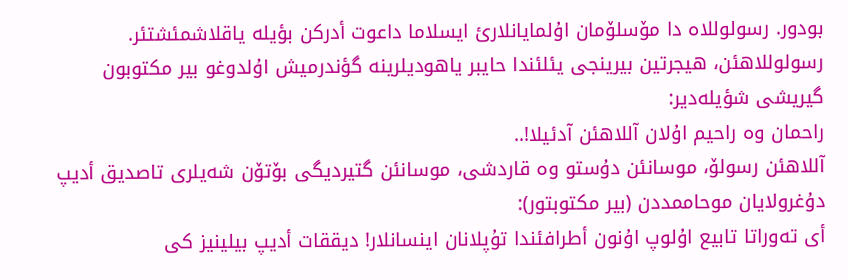بودور. رسولوللاە دا مۆسلۆمان اۇلمایانلارئ ایسلاما داعوت أدرکن بؤیلە یاقلاشمئشتئر. رسولوللاهئن، هیجرتین بیرینجی یئلئندا حایبر یاهودیلرینە گؤندرمیش اۇلدوغو بیر مکتوبون گیریشی شؤیلەدیر:
راحمان وە راحیم اۇلان آللاهئن آدئیلا!..
آللاهئن رسولۆ، موسانئن دۇستو وە قاردشی، موسانئن گتیردیگی بۆتۆن شەیلری تاصدیق أدیپ دۇغرولایان موحاممددن (بیر مکتوبتور):
أی تەوراتا تابیع اۇلوپ اۇنون أطرافئندا تۇپلانان اینسانلار! دیققات أدیپ بیلینیز کی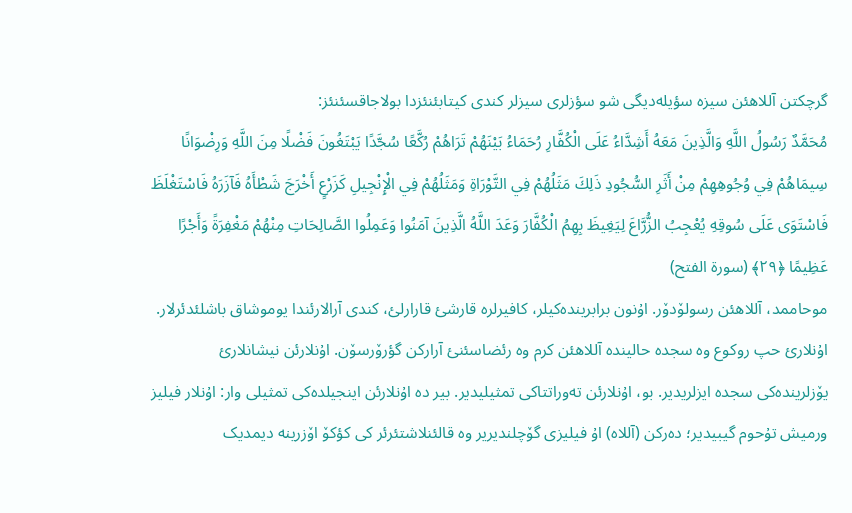گرچکتن آللاهئن سیزە سؤیلەدیگی شو سؤزلری سیزلر کندی کیتابئنئزدا بولاجاقسئنئز:
مُحَمَّدٌ رَسُولُ اللَّهِ وَالَّذِينَ مَعَهُ أَشِدَّاءُ عَلَى الْكُفَّارِ رُحَمَاءُ بَيْنَهُمْ تَرَاهُمْ رُكَّعًا سُجَّدًا يَبْتَغُونَ فَضْلًا مِنَ اللَّهِ وَرِضْوَانًا سِيمَاهُمْ فِي وُجُوهِهِمْ مِنْ أَثَرِ السُّجُودِ ذَلِكَ مَثَلُهُمْ فِي التَّوْرَاةِ وَمَثَلُهُمْ فِي الْإِنْجِيلِ كَزَرْعٍ أَخْرَجَ شَطْأَهُ فَآزَرَهُ فَاسْتَغْلَظَ فَاسْتَوَى عَلَى سُوقِهِ يُعْجِبُ الزُّرَّاعَ لِيَغِيظَ بِهِمُ الْكُفَّارَ وَعَدَ اللَّهُ الَّذِينَ آمَنُوا وَعَمِلُوا الصَّالِحَاتِ مِنْهُمْ مَغْفِرَةً وَأَجْرًا عَظِيمًا ﴿۲۹﴾ (سورة الفتح)
موحاممد، آللاهئن رسولۆدۆر. اۇنون برابریندەکیلر، کافیرلرە قارشئ قارارلئ، کندی آرالارئندا یوموشاق باشلئدئرلار. اۇنلارئ حپ روکوع وە سجدە حالیندە آللاهئن کرم وە رئضاسئنئ آرارکن گؤرۆرسۆن. اۇنلارئن نیشانلارئ یۆزلریندەکی سجدە ایزلریدیر. بو، اۇنلارئن تەوراتتاکی تمثیلیدیر. بیر دە اۇنلارئن اینجیلدەکی تمثیلی وار: اۇنلار فیلیز ورمیش تۇحوم گیبیدیر؛ دەرکن (آللاە) اۇ فیلیزی گۆچلندیریر وە قالئنلاشتئرئر کی کؤکۆ اۆزرینە دیمدیک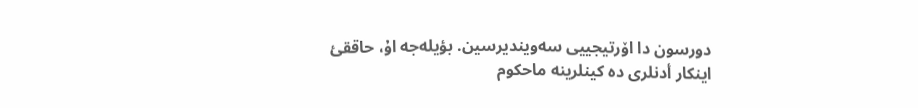دورسون دا اۆرتیجییی سەویندیرسین. بؤیلەجە اۇ، حاققئ اینکار أدنلری دە کینلرینە ماحکوم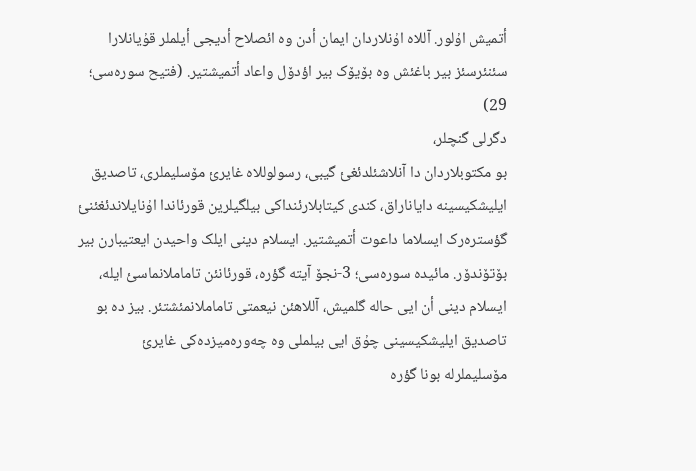أتمیش اۇلور. آللاە اۇنلاردان ایمان أدن وە ائصلاح أدیجی أیلملر قۇیانلارا سئنئرسئز بیر باغئش وە بۆیۆک بیر اؤدۆل واعاد أتمیشتیر. (فتیح سورەسی؛ 29)
دگرلی گنچلر،
بو مکتوبلاردان دا آنلاشئلدئغئ گیبی، رسولوللاە غایرئ مۆسلیملری، تاصدیق ایلیشکیسینە دایاناراق، کندی کیتابلارئنداکی بیلگیلرین قورئاندا اۇنایلاندئغئنئ گؤسترەرک ایسلاما داعوت أتمیشتیر. ایسلام دینی ایلک واحیدن ایعتیبارن بیر بۆتۆندۆر. مائیدە سورەسی؛ 3-نجۆ آیتە گؤرە، قورئانئن تاماملانماسئ ایلە، ایسلام دینی أن ایی حالە گلمیش، آللاهئن نیعمتی تاماملانمئشتئر. بیز دە بو تاصدیق ایلیشکیسینی چۇق ایی بیلملی وە چەورەمیزدەکی غایرئ مۆسلیملرلە بونا گؤرە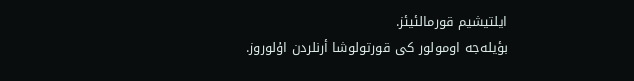ایلتیشیم قورمالئیئز.
بؤیلەجە اومولور کی قورتولوشا أرنلردن اۇلوروز.